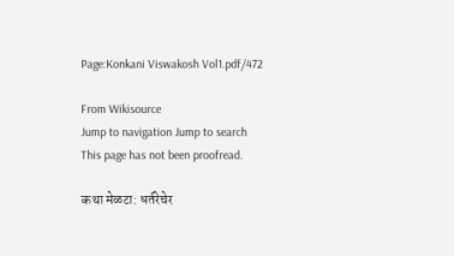Page:Konkani Viswakosh Vol1.pdf/472

From Wikisource
Jump to navigation Jump to search
This page has not been proofread.

कथा मेळटा: धर्तरेचेर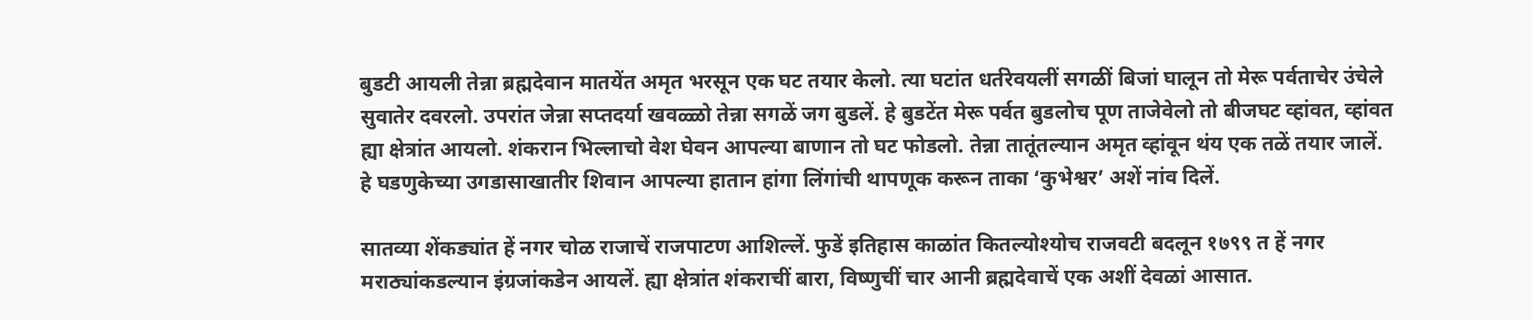बुडटी आयली तेन्ना ब्रह्मदेवान मातयेंत अमृत भरसून एक घट तयार केलो. त्या घटांत धर्तरेवयलीं सगळीं बिजां घालून तो मेरू पर्वताचेर उंचेले सुवातेर दवरलो. उपरांत जेन्ना सप्तदर्या खवळ्ळो तेन्ना सगळें जग बुडलें. हे बुडटेंत मेरू पर्वत बुडलोच पूण ताजेवेलो तो बीजघट व्हांवत, व्हांवत ह्या क्षेत्रांत आयलो. शंकरान भिल्लाचो वेश घेवन आपल्या बाणान तो घट फोडलो. तेन्ना तातूंतल्यान अमृत व्हांवून थंय एक तळें तयार जालें. हे घडणुकेच्या उगडासाखातीर शिवान आपल्या हातान हांगा लिंगांची थापणूक करून ताका ‘कुभेश्वर’ अशें नांव दिलें.

सातव्या शेंकड्यांत हें नगर चोळ राजाचें राजपाटण आशिल्लें. फुडें इतिहास काळांत कितल्योश्योच राजवटी बदलून १७९९ त हें नगर मराठ्यांकडल्यान इंग्रजांकडेन आयलें. ह्या क्षेत्रांत शंकराचीं बारा, विष्णुचीं चार आनी ब्रह्मदेवाचें एक अशीं देवळां आसात.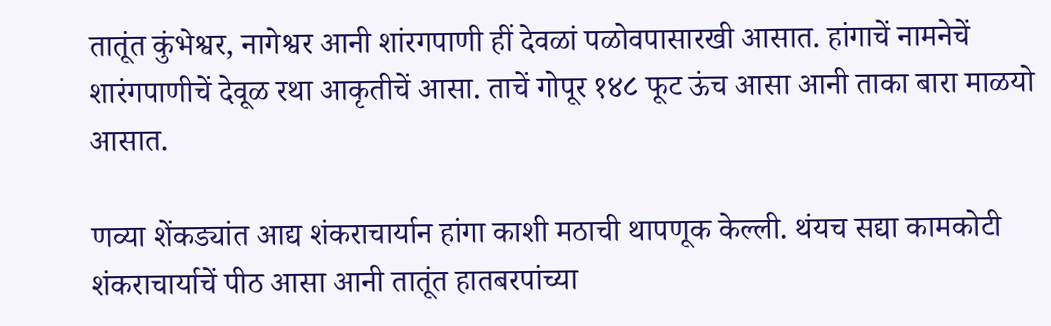तातूंत कुंभेश्वर, नागेश्वर आनी शांरगपाणी हीं देवळां पळोवपासारखी आसात. हांगाचें नामनेचें शारंगपाणीचें देवूळ रथा आकृतीचें आसा. ताचें गोपूर १४८ फूट ऊंच आसा आनी ताका बारा माळयो आसात.

णव्या शेंकड्यांत आद्य शंकराचार्यान हांगा काशी मठाची थापणूक केल्ली. थंयच सद्या कामकोटी शंकराचार्याचें पीठ आसा आनी तातूंत हातबरपांच्या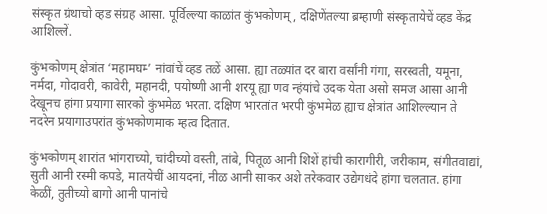संस्कृत ग्रंथाचो व्हड संग्रह आसा. पूर्विल्ल्या काळांत कुंभकोणम्‌, दक्षिणेंतल्या ब्रम्हाणी संस्कृतायेचें व्हड केंद्र आशिल्लें.

कुंभकोणम्‌ क्षेत्रांत ‘महामघम्‍’ नांवांचें व्हड तळें आसा. ह्या तळ्यांत दर बारा वर्सांनी गंगा, सरस्वती, यमूना, नर्मदा, गोदावरी, कावेरी, महानदी, पयोष्णी आनी शरयू ह्या णव न्हंयांचे उदक येता असो समज आसा आनी देखूनच हांगा प्रयागा सारको कुंभमेळ भरता. दक्षिण भारतांत भरपी कुंभमेळ ह्याच क्षेत्रांत आशिल्ल्यान ते नदरेन प्रयागाउपरांत कुंभकोणमाक म्हत्व दितात.

कुंभकोणम्‌ शारांत भांगराच्यो, चांदीच्यो वस्ती, तांबे, पितूळ आनी शिशें हांची कारागीरी, जरीकाम, संगीतवाद्यां, सुती आनी रस्मी कपडे, मातयेचीं आयदनां, नीळ आनी साकर अशे तरेकवार उद्येगधंदे हांगा चलतात. हांगा केळीं, तुतीच्यो बागो आनी पानांचे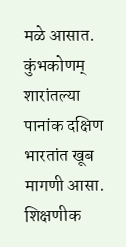मळे आसात. कुंभकोणम्‌ शारांतल्या पानांक दक्षिण भारतांत खूब मागणी आसा. शिक्षणीक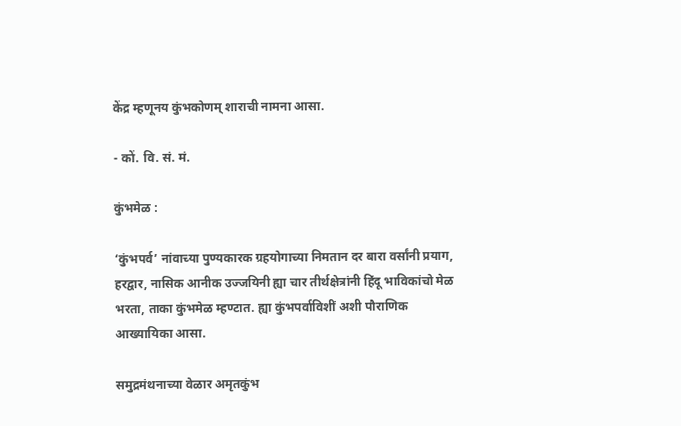केंद्र म्हणूनय कुंभकोणम्‌ शाराची नामना आसा.

- कों. वि. सं. मं.

कुंभमेळ :

‘कुंभपर्व’ नांवाच्या पुण्यकारक ग्रहयोगाच्या निमतान दर बारा वर्सांनी प्रयाग, हरद्वार, नासिक आनीक उज्जयिनी ह्या चार तीर्थक्षेत्रांनी हिंदू भाविकांचो मेळ भरता, ताका कुंभमेळ म्हण्टात. ह्या कुंभपर्वाविशीं अशी पौराणिक आख्यायिका आसा.

समुद्रमंथनाच्या वेळार अमृतकुंभ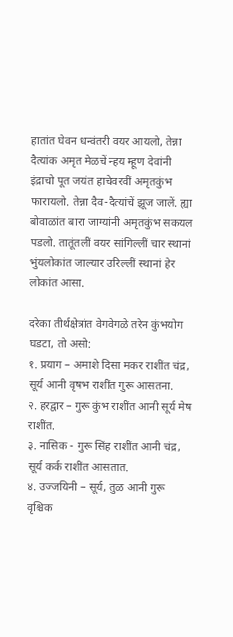हातांत घेवन धन्वंतरी वयर आयलो, तेन्ना दैत्यांक अमृत मेळचें न्हय म्हूण देवांनी इंद्राचो पूत जयंत हाचेवरवीं अमृतकुंभ फारायलो. तेन्ना दैव-दैत्यांचें झूज जालें. ह्या बोवाळांत बारा जाग्यांनी अमृतकुंभ सकयल पडलो. तातूंतलीं वयर सांगिल्लीं चार स्थानां भुंयलोकांत जाल्यार उरिल्लीं स्थानां हेर लोकांत आसा.

दरेका तीर्थक्षेत्रांत वेगवेगळे तरेन कुंभयोग घडटा, तो असो:
१. प्रयाग – अमाशे दिसा मकर राशींत चंद्र, सूर्य आनी वृषभ राशींत गुरू आसतना.
२. हरद्वार – गुरू कुंभ राशींत आनी सूर्य मेष राशींत.
३. नासिक - गुरू सिंह राशींत आनी चंद्र, सूर्य कर्क राशींत आसतात.
४. उज्जयिनी – सूर्य, तुळ आनी गुरू वृश्चिक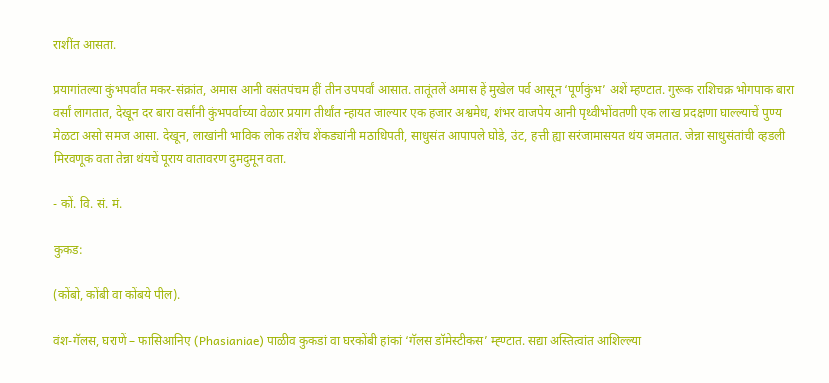राशींत आसता.

प्रयागांतल्या कुंभपर्वांत मकर-संक्रांत, अमास आनी वसंतपंचम हीं तीन उपपर्वां आसात. तातूंतलें अमास हें मुखेल पर्व आसून ‘पूर्णकुंभ’ अशें म्हण्टात. गुरूक राशिचक्र भोगपाक बारा वर्सां लागतात, देखून दर बारा वर्सांनी कुंभपर्वाच्या वेळार प्रयाग तीर्थांत न्हायत जाल्यार एक हजार अश्वमेध, शंभर वाजपेय आनी पृथ्वीभोंवतणी एक लाख प्रदक्षणा घाल्ल्याचें पुण्य मेळटा असो समज आसा. देखून, लाखांनी भाविक लोक तशेंच शेंकड्यांनी मठाधिपती, साधुसंत आपापले घोडे, उंट, हत्ती ह्या सरंजामासयत थंय जमतात. जेन्ना साधुसंतांची व्हडली मिरवणूक वता तेन्ना थंयचें पूराय वातावरण दुमदुमून वता.

- कों. वि. सं. मं.

कुकड:

(कोंबो, कोंबी वा कोंबये पील).

वंश-गॅलस, घराणें – फासिआनिए (Phasianiae) पाळीव कुकडां वा घरकोंबी हांकां ‘गॅलस डॉमेस्टीकस’ म्ह्ण्टात. सद्या अस्तित्वांत आशिल्ल्या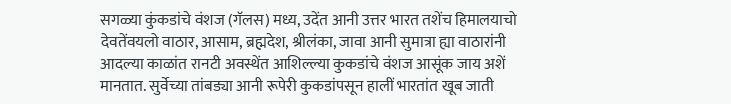सगळ्या कुंकडांचे वंशज (गॅलस) मध्य, उदेंत आनी उत्तर भारत तशेंच हिमालयाचो देवतेंवयलो वाठार, आसाम, ब्रह्मदेश, श्रीलंका, जावा आनी सुमात्रा ह्या वाठारांनी आदल्या काळांत रानटी अवस्थेंत आशिल्ल्या कुकडांचे वंशज आसूंक जाय अशें मानतात. सुर्वेच्या तांबड्या आनी रूपेरी कुकडांपसून हालीं भारतांत खूब जाती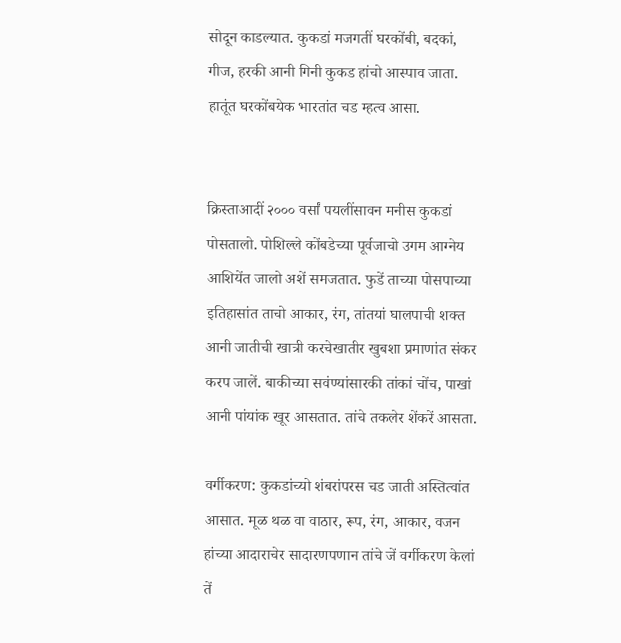सोदून काडल्यात. कुकडां मजगतीं घरकोंबी, बदकां, गीज, हरकी आनी गिनी कुकड हांचो आस्पाव जाता. हातूंत घरकोंबयेक भारतांत चड म्हत्व आसा.


क्रिस्ताआदीं २००० वर्सां पयलींसावन मनीस कुकडां पोसतालो. पोशिल्ले कोंबडेच्या पूर्वजाचो उगम आग्नेय आशियेंत जालो अशें समजतात. फुडें ताच्या पोसपाच्या इतिहासांत ताचो आकार, रंग, तांतयां घालपाची शक्त आनी जातीची खात्री करचेखातीर खुबशा प्रमाणांत संकर करप जालें. बाकीच्या सवंण्यांसारकी तांकां चोंच, पाखां आनी पांयांक खूर आसतात. तांचे तकलेर शेंकरें आसता.

वर्गीकरण: कुकडांच्यो शंबरांपरस चड जाती अस्तित्वांत आसात. मूळ थळ वा वाठार, रूप, रंग, आकार, वजन हांच्या आदाराचेर सादारणपणान तांचे जें वर्गीकरण केलां तें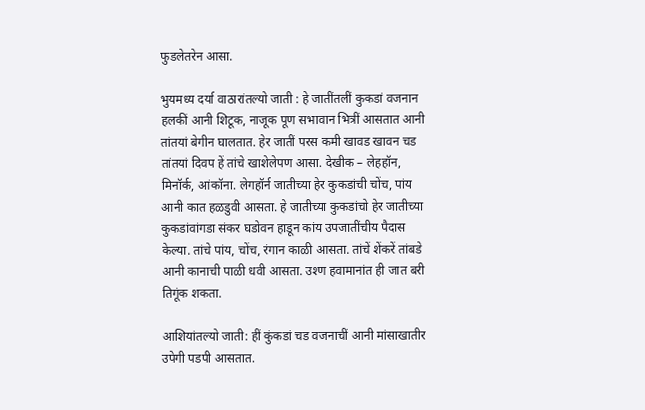फुडलेतरेन आसा.

भुयमध्य दर्या वाठारांतल्यो जाती : हे जातींतलीं कुकडां वजनान हलकीं आनी शिटूक, नाजूक पूण सभावान भित्रीं आसतात आनी तांतयां बेगीन घालतात. हेर जातीं परस कमी खावड खावन चड तांतयां दिवप हें तांचे खाशेलेपण आसा. देखीक – लेहहॉन, मिनॉर्क, आंकॉना. लेगहॉर्न जातीच्या हेर कुकडांची चोंच, पांय आनी कात हळडुवी आसता. हे जातीच्या कुकडांचो हेर जातीच्या कुकडांवांगडा संकर घडोवन हाडून कांय उपजातींचीय पैदास केल्या. तांचे पांय, चोंच, रंगान काळी आसता. तांचें शेंकरें तांबडे आनी कानाची पाळी धवी आसता. उश्ण हवामानांत ही जात बरी तिगूंक शकता.

आशियांतल्यो जाती: हीं कुंकडां चड वजनाचीं आनी मांसाखातीर उपेगी पडपी आसतात.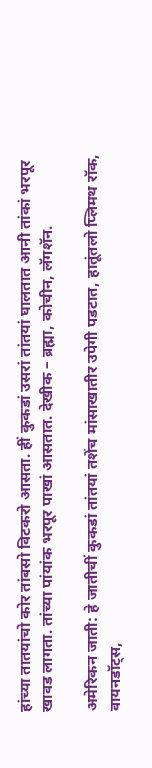हांच्या तातयांचो कोर तांबसो विटकरो आसता. हीं कुकडां उसरां तांतयां घालतात आनी तांकां भरपूर खावड लागता. तांच्या पांयांक भरपूर पाखां आसतात. देखीक – ब्रह्मा, कोचीन, लॅगशॅन.

अमेरिकन जाती: हे जातीचीं कुकडां तांतयां तशेंच मांसाखातीर उपेगी पडटात, हातूंतलो प्लिमथ रॉक, वायनडॉट्‌स,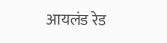आयलंड रेड